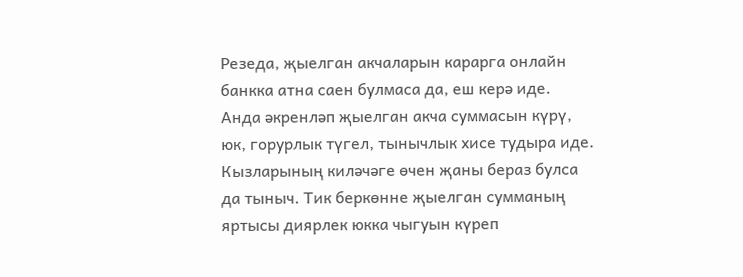Резеда, җыелган акчаларын карарга онлайн банкка атна саен булмаса да, еш керә иде. Анда әкренләп җыелган акча суммасын күрү, юк, горурлык түгел, тынычлык хисе тудыра иде. Кызларының киләчәге өчен җаны бераз булса да тыныч. Тик беркөнне җыелган сумманың яртысы диярлек юкка чыгуын күреп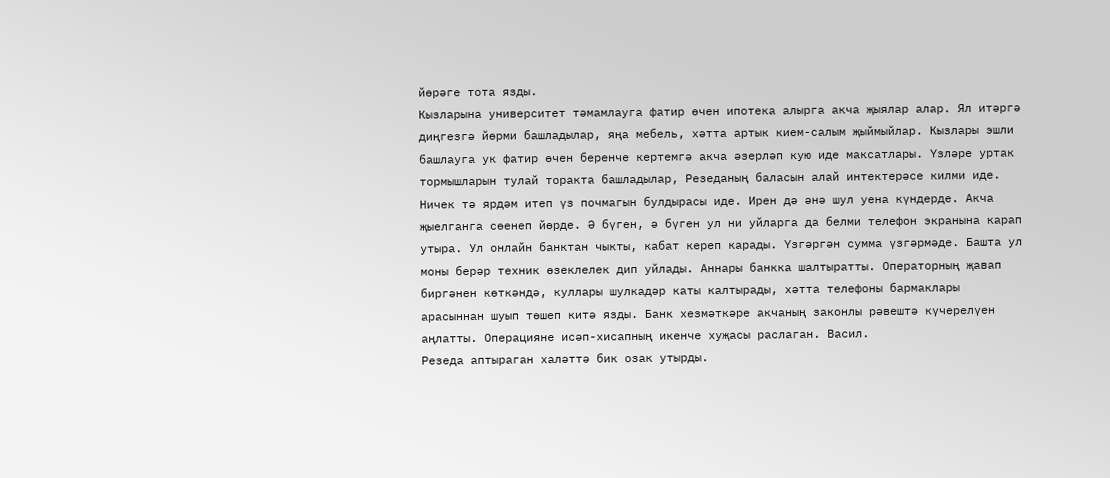йөрәге тота язды.
Кызларына университет тәмамлауга фатир өчен ипотека алырга акча җыялар алар. Ял итәргә диңгезгә йөрми башладылар, яңа мебель, хәтта артык кием-салым җыймыйлар. Кызлары эшли башлауга ук фатир өчен беренче кертемгә акча әзерләп кую иде максатлары. Үзләре уртак тормышларын тулай торакта башладылар, Резеданың баласын алай интектерәсе килми иде. Ничек тә ярдәм итеп үз почмагын булдырасы иде. Ирен дә әнә шул уена күндерде. Акча җыелганга сөенеп йөрде. Ә бүген, ә бүген ул ни уйларга да белми телефон экранына карап утыра. Ул онлайн банктан чыкты, кабат кереп карады. Үзгәргән сумма үзгәрмәде. Башта ул моны берәр техник өзеклелек дип уйлады. Аннары банкка шалтыратты. Операторның җавап биргәнен көткәндә, куллары шулкадәр каты калтырады, хәтта телефоны бармаклары арасыннан шуып төшеп китә язды. Банк хезмәткәре акчаның законлы рәвештә күчерелүен аңлатты. Операцияне исәп-хисапның икенче хуҗасы раслаган. Васил.
Резеда аптыраган халәттә бик озак утырды.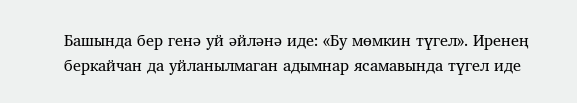Башында бер генә уй әйләнә иде: «Бу мөмкин түгел». Иренең беркайчан да уйланылмаган адымнар ясамавында түгел иде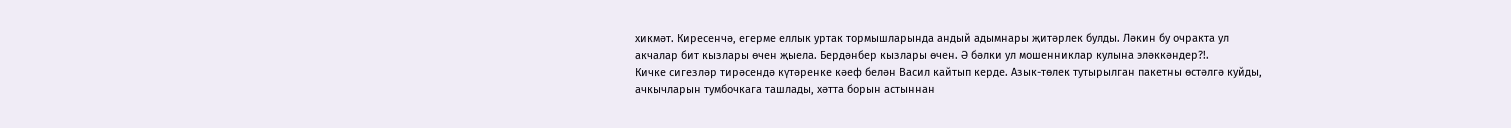хикмәт. Киресенчә, егерме еллык уртак тормышларында андый адымнары җитәрлек булды. Ләкин бу очракта ул акчалар бит кызлары өчен җыела. Бердәнбер кызлары өчен. Ә бәлки ул мошенниклар кулына эләккәндер?!.
Кичке сигезләр тирәсендә күтәренке кәеф белән Васил кайтып керде. Азык-төлек тутырылган пакетны өстәлгә куйды, ачкычларын тумбочкага ташлады, хәтта борын астыннан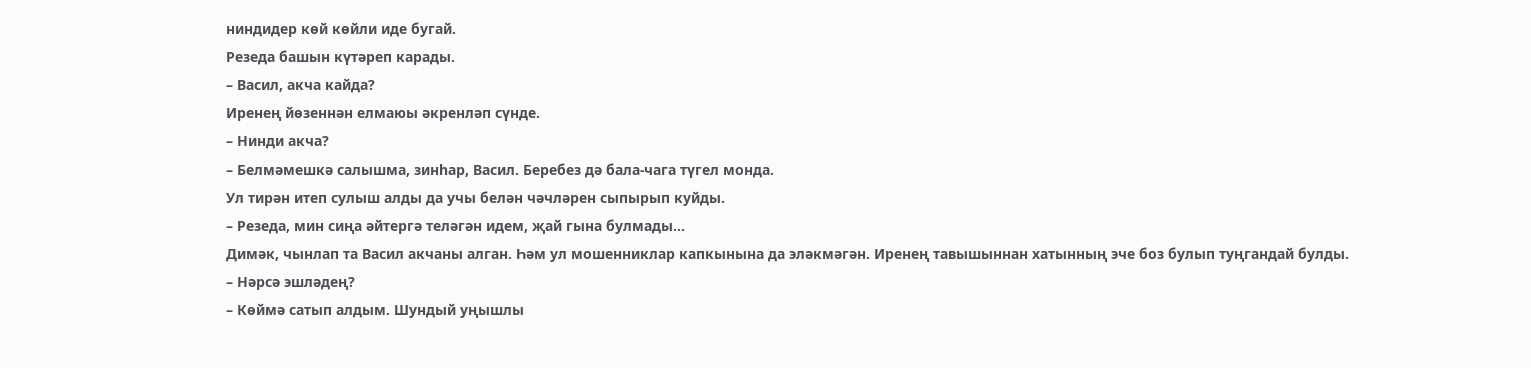ниндидер көй көйли иде бугай.
Резеда башын күтәреп карады.
– Васил, акча кайда?
Иренең йөзеннән елмаюы әкренләп сүнде.
– Нинди акча?
– Белмәмешкә салышма, зинһар, Васил. Беребез дә бала-чага түгел монда.
Ул тирән итеп сулыш алды да учы белән чәчләрен сыпырып куйды.
– Резеда, мин сиңа әйтергә теләгән идем, җай гына булмады...
Димәк, чынлап та Васил акчаны алган. Һәм ул мошенниклар капкынына да эләкмәгән. Иренең тавышыннан хатынның эче боз булып туңгандай булды.
– Нәрсә эшләдең?
– Көймә сатып алдым. Шундый уңышлы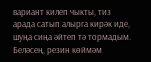вариант килеп чыкты, тиз арада сатып алырга кирәк иде, шуңа сиңа әйтеп тә тормадым. Беләсең, резин көймәм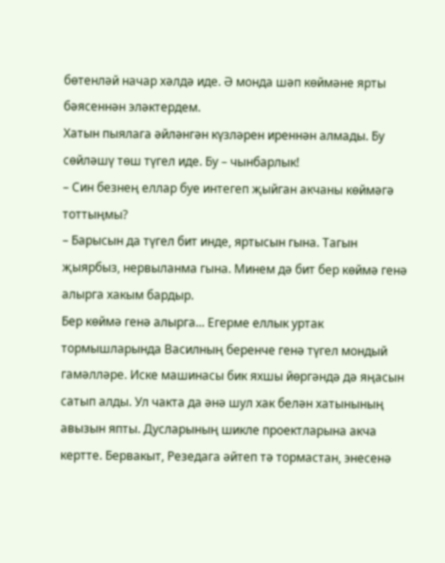бөтенләй начар хәлдә иде. Ә монда шәп көймәне ярты бәясеннән эләктердем.
Хатын пыялага әйләнгән күзләрен иреннән алмады. Бу сөйләшү төш түгел иде. Бу – чынбарлык!
– Син безнең еллар буе интегеп җыйган акчаны көймәгә тоттыңмы?
– Барысын да түгел бит инде, яртысын гына. Тагын җыярбыз, нервыланма гына. Минем дә бит бер көймә генә алырга хакым бардыр.
Бер көймә генә алырга... Егерме еллык уртак тормышларында Василның беренче генә түгел мондый гамәлләре. Иске машинасы бик яхшы йөргәндә дә яңасын сатып алды. Ул чакта да әнә шул хак белән хатынының авызын япты. Дусларының шикле проектларына акча кертте. Бервакыт, Резедага әйтеп тә тормастан, энесенә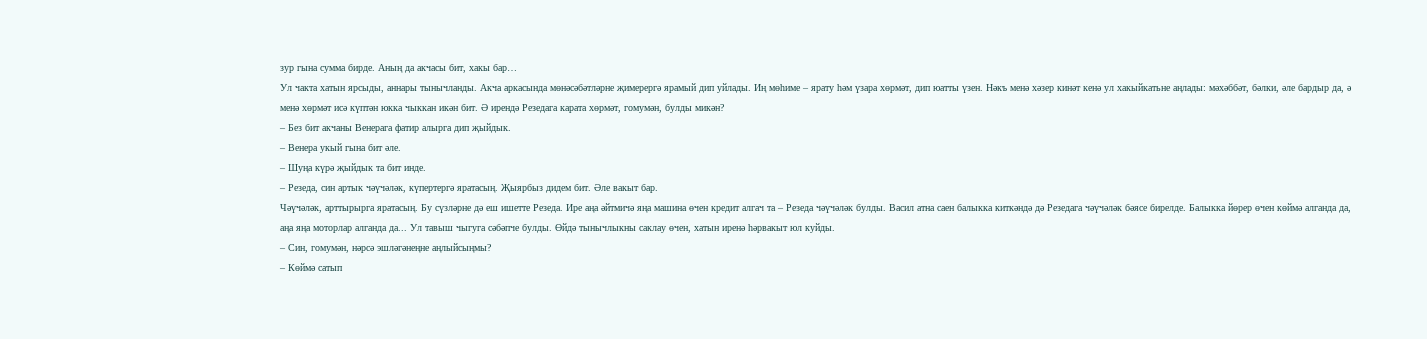зур гына сумма бирде. Аның да акчасы бит, хакы бар…
Ул чакта хатын ярсыды, аннары тынычланды. Акча аркасында мөнәсәбәтләрне җимерергә ярамый дип уйлады. Иң мөһиме – ярату һәм үзара хөрмәт, дип юатты үзен. Нәкъ менә хәзер кинәт кенә ул хакыйкатьне аңлады: мәхәббәт, бәлки, әле бардыр да, ә менә хөрмәт исә күптән юкка чыккан икән бит. Ә ирендә Резедага карата хөрмәт, гомумән, булды микән?
– Без бит акчаны Венерага фатир алырга дип җыйдык.
– Венера укый гына бит әле.
– Шуңа күрә җыйдык та бит инде.
– Резеда, син артык чәүчәләк, күпертергә яратасың. Җыярбыз дидем бит. Әле вакыт бар.
Чәүчәләк, арттырырга яратасың. Бу сүзләрне дә еш ишетте Резеда. Ире аңа әйтмичә яңа машина өчен кредит алгач та – Резеда чәүчәләк булды. Васил атна саен балыкка киткәндә дә Резедага чәүчәләк бәясе бирелде. Балыкка йөрер өчен көймә алганда да, аңа яңа моторлар алганда да... Ул тавыш чыгуга сәбәпче булды. Өйдә тынычлыкны саклау өчен, хатын иренә һәрвакыт юл куйды.
– Син, гомумән, нәрсә эшләгәнеңне аңлыйсыңмы?
– Көймә сатып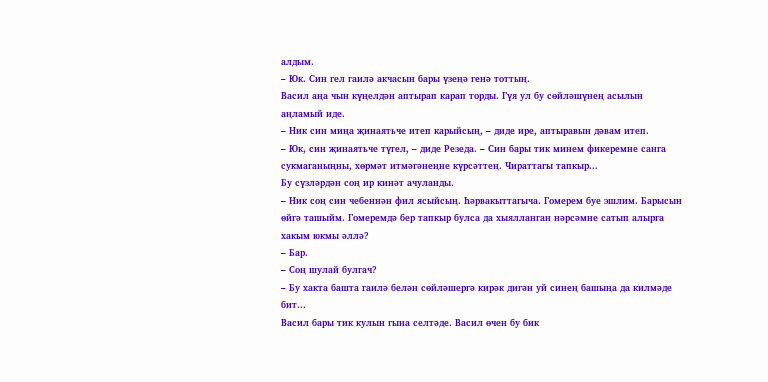алдым.
– Юк. Син гел гаилә акчасын бары үзеңә генә тоттың.
Васил аңа чын күңелдән аптырап карап торды. Гүя ул бу сөйләшүнең асылын аңламый иде.
– Ник син миңа җинаятьче итеп карыйсың, – диде ире, аптыравын дәвам итеп.
– Юк, син җинаятьче түгел, – диде Резеда. – Син бары тик минем фикеремне санга сукмаганыңны, хөрмәт итмәгәнеңне күрсәттең. Чираттагы тапкыр...
Бу сүзләрдән соң ир кинәт ачуланды.
– Ник соң син чебеннән фил ясыйсың. Һәрвакыттагыча. Гомерем буе эшлим. Барысын өйгә ташыйм. Гомеремдә бер тапкыр булса да хыялланган нәрсәмне сатып алырга хакым юкмы әллә?
– Бар.
– Соң шулай булгач?
– Бу хакта башта гаилә белән сөйләшергә кирәк дигән уй синең башыңа да килмәде бит...
Васил бары тик кулын гына селтәде. Васил өчен бу бик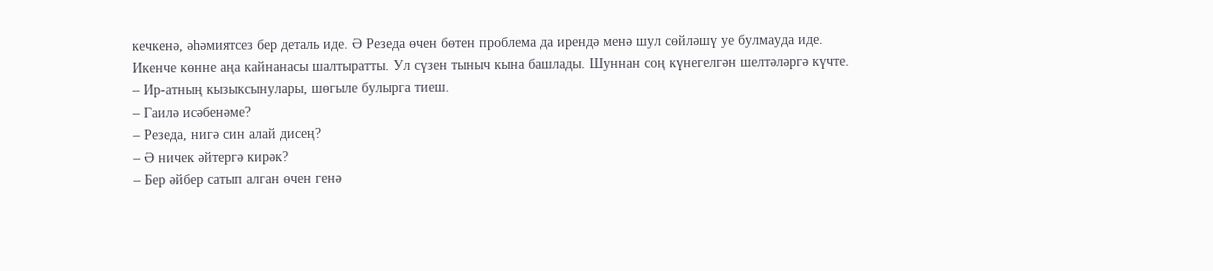кечкенә, әһәмиятсез бер деталь иде. Ә Резеда өчен бөтен проблема да ирендә менә шул сөйләшү уе булмауда иде.
Икенче көнне аңа кайнанасы шалтыратты. Ул сүзен тыныч кына башлады. Шуннан соң күнегелгән шелтәләргә күчте.
– Ир-атның кызыксынулары, шөгыле булырга тиеш.
– Гаилә исәбенәме?
– Резеда, нигә син алай дисең?
– Ә ничек әйтергә кирәк?
– Бер әйбер сатып алган өчен генә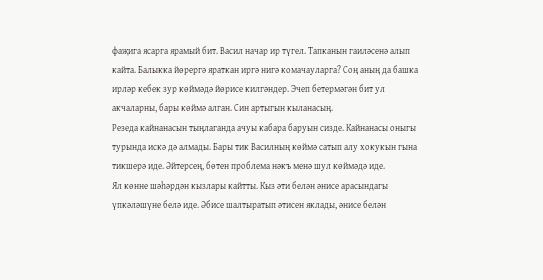фаҗига ясарга ярамый бит. Васил начар ир түгел. Тапканын гаиләсенә алып кайта. Балыкка йөрергә яраткан иргә нигә комачауларга? Соң аның да башка ирләр кебек зур көймәдә йөрисе килгәндер. Эчеп бетермәгән бит ул акчаларны, бары көймә алган. Син артыгын кыланасың.
Резеда кайнанасын тыңлаганда ачуы кабара баруын сизде. Кайнанасы оныгы турында искә дә алмады. Бары тик Василның көймә сатып алу хокукын гына тикшерә иде. Әйтерсең, бөтен проблема нәкъ менә шул көймәдә иде.
Ял көнне шәһәрдән кызлары кайтты. Кыз әти белән әнисе арасындагы үпкәләшүне белә иде. Әбисе шалтыратып әтисен яклады, әнисе белән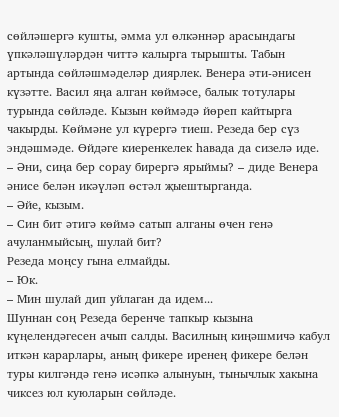сөйләшергә кушты, әмма ул өлкәннәр арасындагы үпкәләшүләрдән читтә калырга тырышты. Табын артында сөйләшмәделәр диярлек. Венера әти-әнисен күзәтте. Васил яңа алган көймәсе, балык тотулары турында сөйләде. Кызын көймәдә йөреп кайтырга чакырды. Көймәне ул күрергә тиеш. Резеда бер сүз эндәшмәде. Өйдәге киеренкелек һавада да сизелә иде.
– Әни, сиңа бер сорау бирергә ярыймы? – диде Венера әнисе белән икәүләп өстәл җыештырганда.
– Әйе, кызым.
– Син бит әтигә көймә сатып алганы өчен генә ачуланмыйсың, шулай бит?
Резеда моңсу гына елмайды.
– Юк.
– Мин шулай дип уйлаган да идем...
Шуннан соң Резеда беренче тапкыр кызына күңелендәгесен ачып салды. Василның киңәшмичә кабул иткән карарлары, аның фикере иренең фикере белән туры килгәндә генә исәпкә алынуын, тынычлык хакына чиксез юл куюларын сөйләде.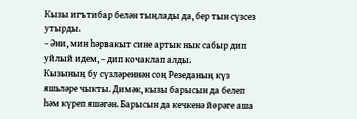Кызы игътибар белән тыңлады да, бер тын сүзсез утырды.
– Әни, мин һәрвакыт сине артык нык сабыр дип уйлый идем, – дип кочаклап алды.
Кызының бу сүзләреннән соң Резеданың күз яшьләре чыкты. Димәк, кызы барысын да белеп һәм күреп яшәгән. Барысын да кечкенә йөрәге аша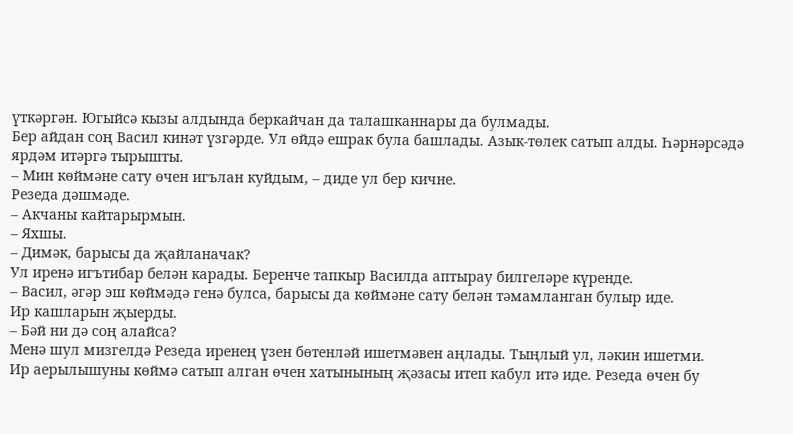үткәргән. Югыйсә кызы алдында беркайчан да талашканнары да булмады.
Бер айдан соң Васил кинәт үзгәрде. Ул өйдә ешрак була башлады. Азык-төлек сатып алды. Һәрнәрсәдә ярдәм итәргә тырышты.
– Мин көймәне сату өчен игълан куйдым, – диде ул бер кичне.
Резеда дәшмәде.
– Акчаны кайтарырмын.
– Яхшы.
– Димәк, барысы да җайланачак?
Ул иренә игътибар белән карады. Беренче тапкыр Василда аптырау билгеләре күренде.
– Васил, әгәр эш көймәдә генә булса, барысы да көймәне сату белән тәмамланган булыр иде.
Ир кашларын җыерды.
– Бәй ни дә соң алайса?
Менә шул мизгелдә Резеда иренең үзен бөтенләй ишетмәвен аңлады. Тыңлый ул, ләкин ишетми.
Ир аерылышуны көймә сатып алган өчен хатынының җәзасы итеп кабул итә иде. Резеда өчен бу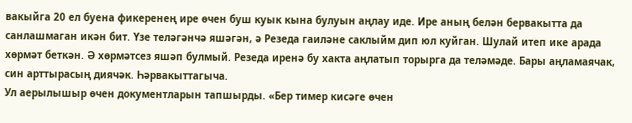вакыйга 20 ел буена фикеренең ире өчен буш куык кына булуын аңлау иде. Ире аның белән бервакытта да санлашмаган икән бит. Үзе теләгәнчә яшәгән, ә Резеда гаиләне саклыйм дип юл куйган. Шулай итеп ике арада хөрмәт беткән. Ә хөрмәтсез яшәп булмый. Резеда иренә бу хакта аңлатып торырга да теләмәде. Бары аңламаячак, син арттырасың диячәк. Һәрвакыттагыча.
Ул аерылышыр өчен документларын тапшырды. «Бер тимер кисәге өчен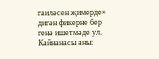гаиләсен җимерде» дигән фикерне бер генә ишетмәде ул. Кайнанасы аны: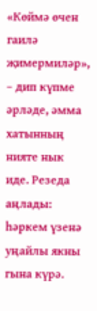«Көймә өчен гаилә җимермиләр», – дип күпме әрләде, әмма хатынның нияте нык иде. Резеда аңлады: һәркем үзенә уңайлы якны гына күрә.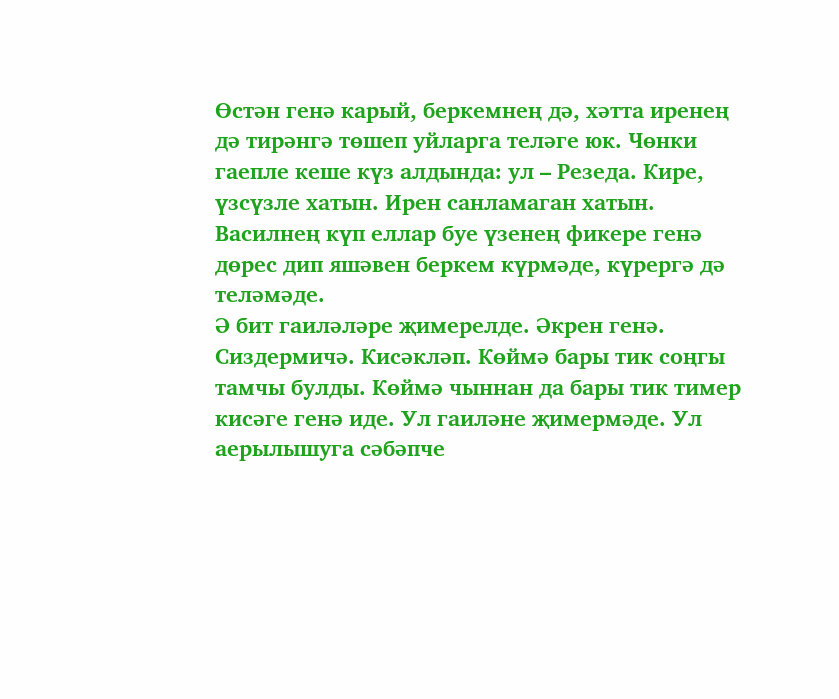Өстән генә карый, беркемнең дә, хәтта иренең дә тирәнгә төшеп уйларга теләге юк. Чөнки гаепле кеше күз алдында: ул – Резеда. Кире, үзсүзле хатын. Ирен санламаган хатын. Василнең күп еллар буе үзенең фикере генә дөрес дип яшәвен беркем күрмәде, күрергә дә теләмәде.
Ә бит гаиләләре җимерелде. Әкрен генә. Сиздермичә. Кисәкләп. Көймә бары тик соңгы тамчы булды. Көймә чыннан да бары тик тимер кисәге генә иде. Ул гаиләне җимермәде. Ул аерылышуга сәбәпче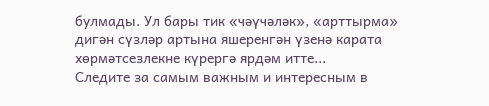булмады. Ул бары тик «чәүчәләк», «арттырма» дигән сүзләр артына яшеренгән үзенә карата хөрмәтсезлекне күрергә ярдәм итте...
Следите за самым важным и интересным в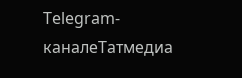Telegram-каналеТатмедиа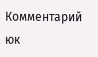Комментарий юк